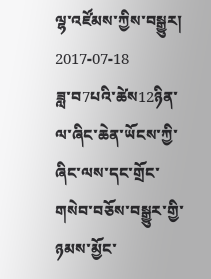ལྷ་འཛོམས་ཀྱིས་བསྒྱུར། 2017-07-18
ཟླ་བ7པའི་ཚེས12ཉིན་ལ་ཞིང་ཆེན་ཡོངས་ཀྱི་ཞིང་ལས་དང་གྲོང་གསེབ་བཅོས་བསྒྱུར་གྱི་ཉམས་མྱོང་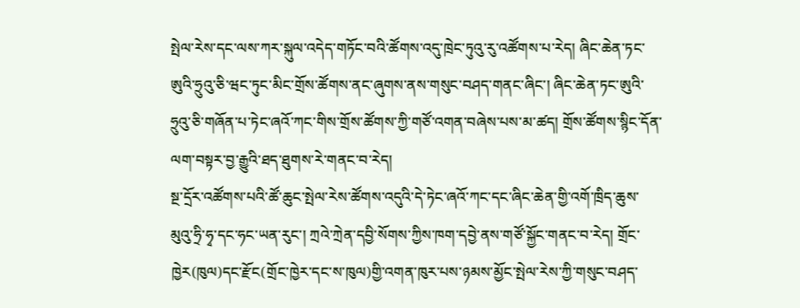སྤེལ་རེས་དང་ལས་ཀར་སྐུལ་འདེད་གཏོང་བའི་ཚོགས་འདུ་ཁྲེང་ཏུའུ་རུ་འཚོགས་པ་རེད། ཞིང་ཆེན་ཏང་ཨུའི་ཧྲུའུ་ཅི་ཝང་ཏུང་མིང་གྲོས་ཚོགས་ནང་ཞུགས་ནས་གསུང་བཤད་གནང་ཞིང་། ཞིང་ཆེན་ཏང་ཨུའི་ཧྲུའུ་ཅི་གཞོན་པ་ཏེང་ཞའོ་ཀང་གིས་གྲོས་ཚོགས་ཀྱི་གཙོ་འགན་བཞེས་པས་མ་ཚད། གྲོས་ཚོགས་སྙིང་དོན་ལག་བསྟར་བྱ་རྒྱུའི་ཐད་ཐུགས་རེ་གནང་བ་རེད།
སྔ་དྲོར་འཚོགས་པའི་ཚོ་ཆུང་སྤེལ་རེས་ཚོགས་འདུའི་དེ་ཏེང་ཞའོ་ཀང་དང་ཞིང་ཆེན་གྱི་འགོ་ཁྲིད་ཆུས་མུའུ་ཧྲི་ཧྭ་དང་ཧང་ཡན་རུང་། ཀྲའེ་ཀྲེན་དབྱི་སོགས་ཀྱིས་ཁག་དབྱེ་ནས་གཙོ་སྐྱོང་གནང་བ་རེད། གྲོང་ཁྱེར(ཁུལ)དང་རྫོང(གྲོང་ཁྱེར་དང་ས་ཁུལ)གྱི་འགན་ཁུར་པས་ཉམས་མྱོང་སྤེལ་རེས་ཀྱི་གསུང་བཤད་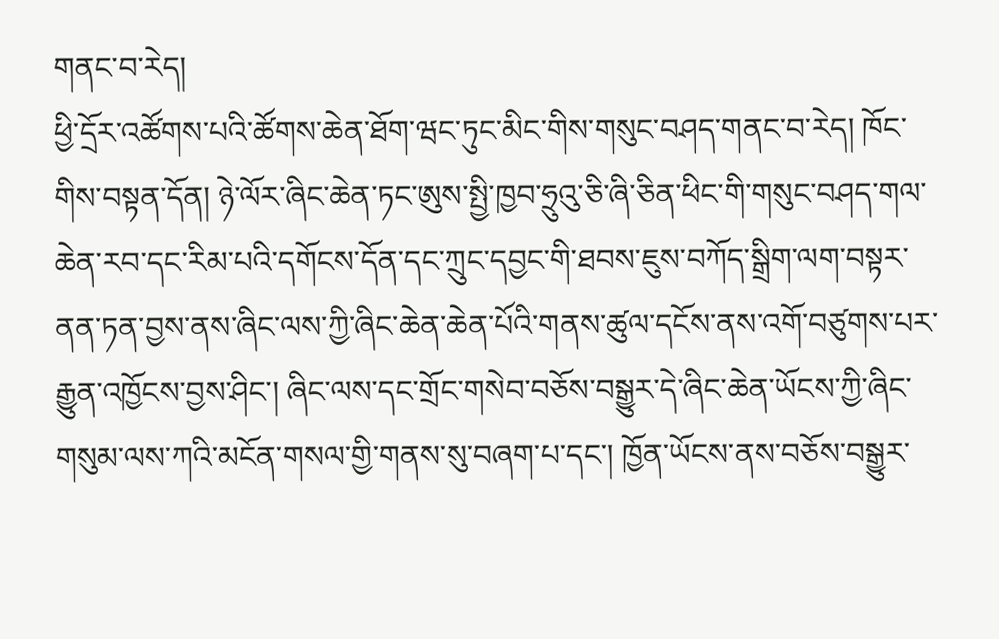གནང་བ་རེད།
ཕྱི་དྲོར་འཚོགས་པའི་ཚོགས་ཆེན་ཐོག་ཝང་ཏུང་མིང་གིས་གསུང་བཤད་གནང་བ་རེད། ཁོང་གིས་བསྟན་དོན། ཉེ་ལོར་ཞིང་ཆེན་ཏང་ཨུས་སྤྱི་ཁྱབ་ཧྲུའུ་ཅི་ཞི་ཅིན་ཕིང་གི་གསུང་བཤད་གལ་ཆེན་རབ་དང་རིམ་པའི་དགོངས་དོན་དང་ཀྲུང་དབྱང་གི་ཐབས་ཇུས་བཀོད་སྒྲིག་ལག་བསྟར་ནན་ཏན་བྱས་ནས་ཞིང་ལས་ཀྱི་ཞིང་ཆེན་ཆེན་པོའི་གནས་ཚུལ་དངོས་ནས་འགོ་བཙུགས་པར་རྒྱུན་འཁྱོངས་བྱས་ཤིང་། ཞིང་ལས་དང་གྲོང་གསེབ་བཅོས་བསྒྱུར་དེ་ཞིང་ཆེན་ཡོངས་ཀྱི་ཞིང་གསུམ་ལས་ཀའི་མངོན་གསལ་གྱི་གནས་སུ་བཞག་པ་དང་། ཁྱོན་ཡོངས་ནས་བཅོས་བསྒྱུར་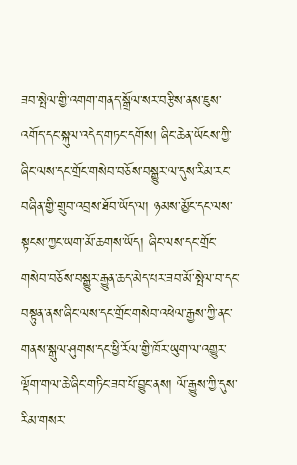ཟབ་སྤེལ་གྱི་འགག་གནད་སྒྲོལ་སར་བརྩིས་ནས་ཇུས་འགོད་དང་སྐུལ་འདེད་གཏང་དགོས། ཞིང་ཆེན་ཡོངས་ཀྱི་ཞིང་ལས་དང་གྲོང་གསེབ་བཅོས་བསྒྱུར་ལ་དུས་རིམ་རང་བཞིན་གྱི་གྲུབ་འབྲས་ཐོབ་ཡོད་ལ། ཉམས་མྱོང་དང་ལས་སྟངས་ཀྱང་ཡག་མོ་ཆགས་ཡོད། ཞིང་ལས་དང་གྲོང་གསེབ་བཅོས་བསྒྱུར་རྒྱུན་ཆད་མེད་པར་ཟབ་མོ་སྤེལ་བ་དང་བསྟུན་ནས་ཞིང་ལས་དང་གྲོང་གསེབ་འཕེལ་རྒྱས་ཀྱི་ནང་གནས་སྒུལ་ཤུགས་དང་ཕྱི་རོལ་གྱི་ཁོར་ཡུག་ལ་འགྱུར་ལྡོག་གལ་ཆེ་ཞིང་གཏིང་ཟབ་པོ་བྱུང་ནས། ལོ་རྒྱུས་ཀྱི་དུས་རིམ་གསར་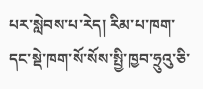པར་སླེབས་པ་རེད། རིམ་པ་ཁག་དང་སྡེ་ཁག་སོ་སོས་སྤྱི་ཁྱབ་ཧྲུའུ་ཅི་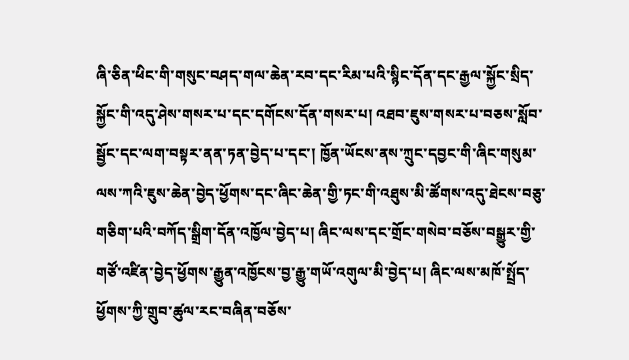ཞི་ཅིན་ཕིང་གི་གསུང་བཤད་གལ་ཆེན་རབ་དང་རིམ་པའི་སྙིང་དོན་དང་རྒྱལ་སྐྱོང་སྲིད་སྐྱོང་གི་འདུ་ཤེས་གསར་པ་དང་དགོངས་དོན་གསར་པ། འཐབ་ཇུས་གསར་པ་བཅས་སློབ་སྦྱོང་དང་ལག་བསྟར་ནན་ཏན་བྱེད་པ་དང་། ཁྱོན་ཡོངས་ནས་ཀྲུང་དབྱང་གི་ཞིང་གསུམ་ལས་ཀའི་ཇུས་ཆེན་བྱེད་ཕྱོགས་དང་ཞིང་ཆེན་གྱི་ཏང་གི་འཐུས་མི་ཚོགས་འདུ་ཐེངས་བཅུ་གཅིག་པའི་བཀོད་སྒྲིག་དོན་འཁྱོལ་བྱེད་པ། ཞིང་ལས་དང་གྲོང་གསེབ་བཅོས་བསྒྱུར་གྱི་གཙོ་འཛིན་བྱེད་ཕྱོགས་རྒྱུན་འཁྱོངས་བྱ་རྒྱུ་གཡོ་འགུལ་མི་བྱེད་པ། ཞིང་ལས་མཁོ་སྤྲོད་ཕྱོགས་ཀྱི་གྲུབ་ཚུལ་རང་བཞིན་བཅོས་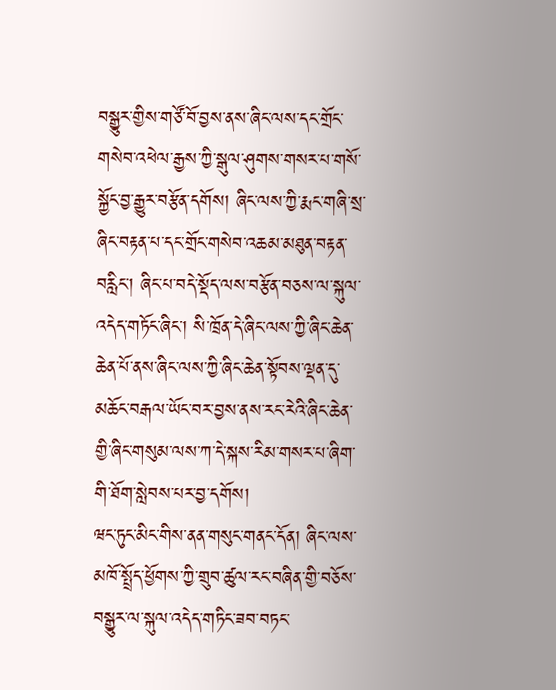བསྒྱུར་གྱིས་གཙོ་བོ་བྱས་ནས་ཞིང་ལས་དང་གྲོང་གསེབ་འཕེལ་རྒྱས་ཀྱི་སྒུལ་ཤུགས་གསར་པ་གསོ་སྐྱོང་བྱ་རྒྱུར་བརྩོན་དགོས། ཞིང་ལས་ཀྱི་རྨང་གཞི་སྲ་ཞིང་བརྟན་པ་དང་གྲོང་གསེབ་འཆམ་མཐུན་བརྟན་བརླིང་། ཞིང་པ་བདེ་སྡོད་ལས་བརྩོན་བཅས་ལ་སྐུལ་འདེད་གཏོང་ཞིང་། སི་ཁྲོན་དེ་ཞིང་ལས་ཀྱི་ཞིང་ཆེན་ཆེན་པོ་ནས་ཞིང་ལས་ཀྱི་ཞིང་ཆེན་སྟོབས་ལྡན་དུ་མཆོང་བརྒལ་ཡོང་བར་བྱས་ནས་རང་རེའི་ཞིང་ཆེན་གྱི་ཞིང་གསུམ་ལས་ཀ་དེ་སྐས་རིམ་གསར་པ་ཞིག་གི་ཐོག་སླེབས་པར་བྱ་དགོས།
ཝང་ཏུང་མིང་གིས་ནན་གསུང་གནང་དོན། ཞིང་ལས་མཁོ་སྤྲོད་ཕྱོགས་ཀྱི་གྲུབ་ཚུལ་རང་བཞིན་གྱི་བཅོས་བསྒྱུར་ལ་སྐུལ་འདེད་གཏིང་ཟབ་བཏང་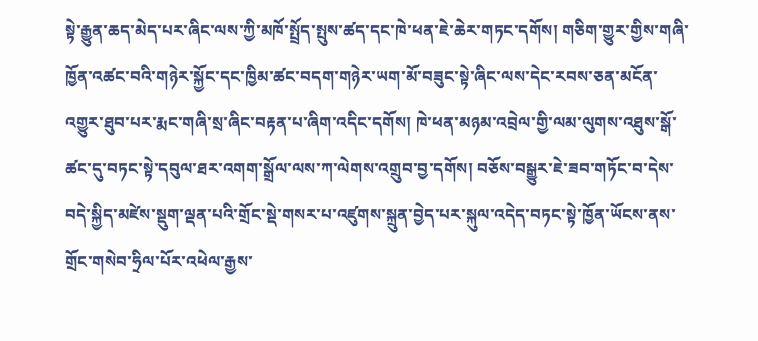སྟེ་རྒྱུན་ཆད་མེད་པར་ཞིང་ལས་ཀྱི་མཁོ་སྤྲོད་སྤུས་ཚད་དང་ཁེ་ཕན་ཇེ་ཆེར་གཏང་དགོས། གཅིག་གྱུར་གྱིས་གཞི་ཁྱོན་འཚང་བའི་གཉེར་སྐྱོང་དང་ཁྱིམ་ཚང་བདག་གཉེར་ཡག་མོ་བཟུང་སྟེ་ཞིང་ལས་དེང་རབས་ཅན་མངོན་འགྱུར་ཐུབ་པར་རྨང་གཞི་སྲ་ཞིང་བརྟན་པ་ཞིག་འདིང་དགོས། ཁེ་ཕན་མཉམ་འབྲེལ་གྱི་ལམ་ལུགས་འཐུས་སྒོ་ཚང་དུ་བཏང་སྟེ་དབུལ་ཐར་འགག་སྒྲོལ་ལས་ཀ་ལེགས་འགྲུབ་བྱ་དགོས། བཅོས་བསྒྱུར་ཇེ་ཟབ་གཏོང་བ་དེས་བདེ་སྐྱིད་མཛེས་སྡུག་ལྡན་པའི་གྲོང་སྡེ་གསར་པ་འཛུགས་སྐྲུན་བྱེད་པར་སྐུལ་འདེད་བཏང་སྟེ་ཁྱོན་ཡོངས་ནས་གྲོང་གསེབ་ཧྲིལ་པོར་འཕེལ་རྒྱས་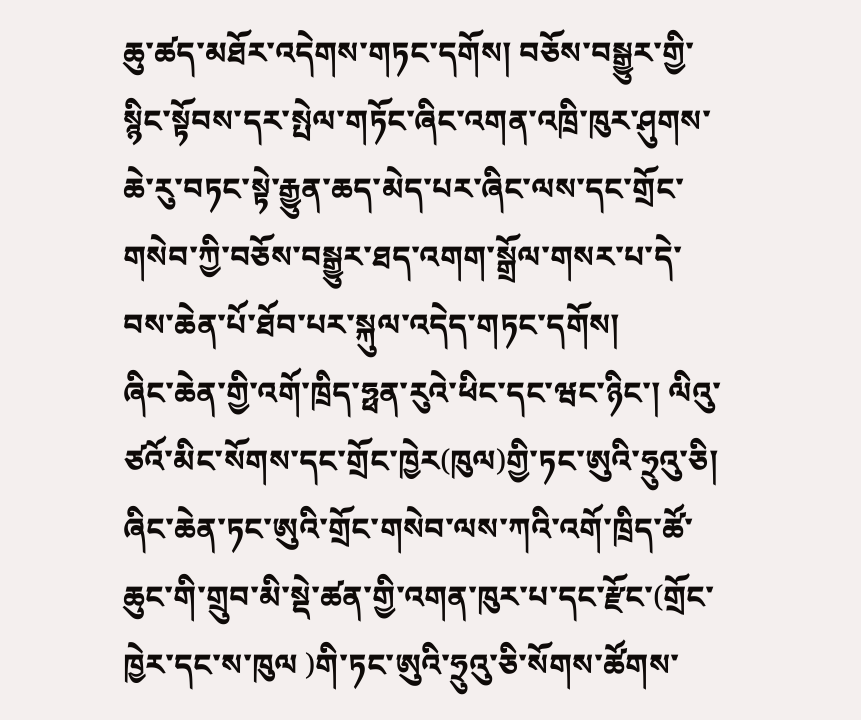ཆུ་ཚད་མཐོར་འདེགས་གཏང་དགོས། བཅོས་བསྒྱུར་གྱི་སྙིང་སྟོབས་དར་སྤེལ་གཏོང་ཞིང་འགན་འཁྲི་ཁུར་ཤུགས་ཆེ་རུ་བཏང་སྟེ་རྒྱུན་ཆད་མེད་པར་ཞིང་ལས་དང་གྲོང་གསེབ་ཀྱི་བཅོས་བསྒྱུར་ཐད་འགག་སྒྲོལ་གསར་པ་དེ་བས་ཆེན་པོ་ཐོབ་པར་སྐུལ་འདེད་གཏང་དགོས།
ཞིང་ཆེན་གྱི་འགོ་ཁྲིད་ཧྥན་རུའེ་ཕིང་དང་ཝང་ཉིང་། ལིའུ་ཙའོ་མིང་སོགས་དང་གྲོང་ཁྱེར(ཁུལ)གྱི་ཏང་ཨུའི་ཧྲུའུ་ཅི། ཞིང་ཆེན་ཏང་ཨུའི་གྲོང་གསེབ་ལས་ཀའི་འགོ་ཁྲིད་ཚོ་ཆུང་གི་གྲུབ་མི་སྡེ་ཚན་གྱི་འགན་ཁུར་པ་དང་རྫོང་(གྲོང་ཁྱེར་དང་ས་ཁུལ )གི་ཏང་ཨུའི་ཧྲུའུ་ཅི་སོགས་ཚོགས་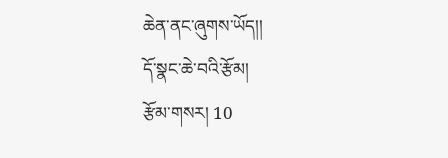ཆེན་ནང་ཞུགས་ཡོད།།
དོ་སྣང་ཆེ་བའི་རྩོམ།
རྩོམ་གསར། 10